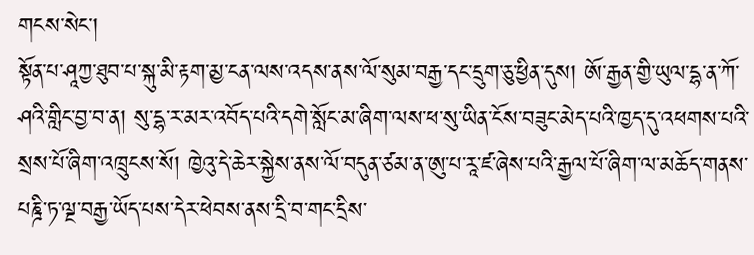གངས་སེང་།
སྟོན་པ་ཤཱཀྱ་ཐུབ་པ་སྐུ་མི་རྟག་མྱ་ངན་ལས་འདས་ནས་ལོ་སུམ་བརྒྱ་དང་དྲུག་ཅུ་ཕྱིན་དུས། ཨོ་རྒྱན་གྱི་ཡུལ་དྷ་ན་ཀོ་ཤའི་གླིང་བྱ་བ་ན། སུ་དྷ་ར་མར་འབོད་པའི་དགེ་སློང་མ་ཞིག་ལས་ཕ་སུ་ཡིན་ངོས་བཟུང་མེད་པའི་ཁྱད་དུ་འཕགས་པའི་སྲས་པོ་ཞིག་འཁྲུངས་སོ། ཁྱེའུ་དེ་ཆེར་སྐྱེས་ནས་ལོ་བདུན་ཙམ་ན་ཨུ་པ་རཱ་ཛ་ཞེས་པའི་རྒྱལ་པོ་ཞིག་ལ་མཆོད་གནས་པཎྜི་ཏ་ལྔ་བརྒྱ་ཡོད་པས་དེར་ཕེབས་ནས་དྲི་བ་གང་དྲིས་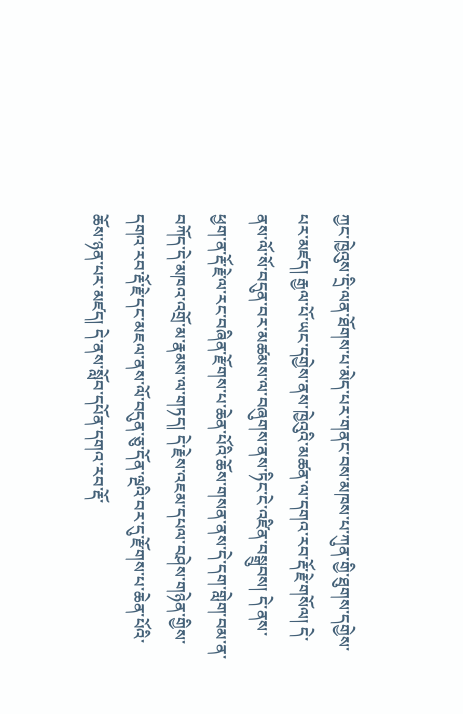ཀྱང་ཁྱེའུས་དྲི་ལན་ཐོགས་པ་མེད་པར་གནང་བས་མཁས་པ་ཀུན་གྱི་ཐུགས་དགྱེས་པར་མཛད། རྒྱལ་པོ་ཡང་དགྱེས་ནས་ཁྱེའུའི་མཚན་ལ་དགའ་རབ་རྡོ་རྗེ་གསོལ། དེ་ནས་ལོ་སོ་བདུན་བར་མཚམས་ལ་བཞུགས་ནས་ཏིང་ངེ་འཛིན་བསྒྲུབས། དེ་ནས་ཕྱག་ན་རྡོ་རྗེ་ལ་རང་བཞིན་རྫོགས་པ་ཆེན་པོའི་ཆོས་གསན་ནས་དེ་དག་གླེག་བམ་ན་བཀོད་དེ་མཁའ་འགྲོ་མ་རྣམས་ལ་གཏད། དེ་རྗེས་འཇམ་དཔལ་བཤེས་གཉེན་གྱིས་དགའ་རབ་རྡོ་རྗེ་དང་མཇལ་ནས་ལོ་བདུན་ཅུ་དོན་ལྔའི་བར་དུ་རྫོགས་པ་ཆེན་པོའི་ཆོས་ཉན་པར་མཛད། དེ་ནས་སློབ་དཔོན་དགའ་རབ་རྡོ་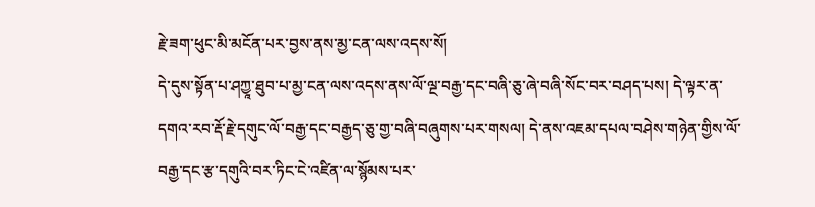རྗེ་ཟག་ཕུང་མི་མངོན་པར་བྱས་ནས་མྱ་ངན་ལས་འདས་སོ།
དེ་དུས་སྟོན་པ་ཤཀྱཱ་ཐུབ་པ་མྱ་ངན་ལས་འདས་ནས་ལོ་ལྔ་བརྒྱ་དང་བཞི་ཅུ་ཞེ་བཞི་སོང་བར་བཤད་པས། དེ་ལྟར་ན་དགའ་རབ་རྡོ་རྗེ་དགུང་ལོ་བརྒྱ་དང་བརྒྱད་ཅུ་གྱ་བཞི་བཞུགས་པར་གསལ། དེ་ནས་འཇམ་དཔལ་བཤེས་གཉེན་གྱིས་ལོ་བརྒྱ་དང་རྩ་དགུའི་བར་ཏིང་ངེ་འཛིན་ལ་སྙོམས་པར་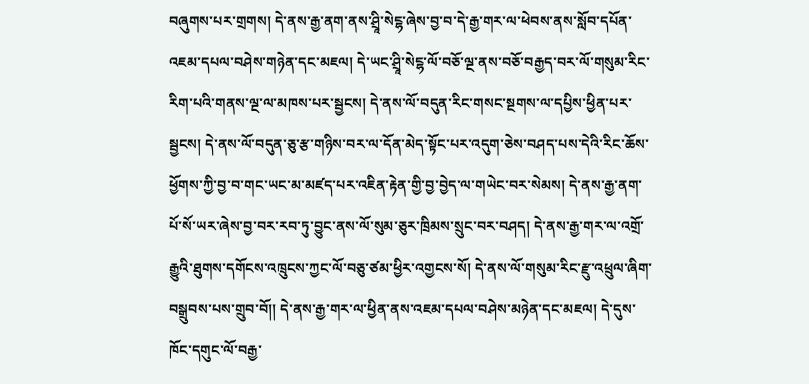བཞུགས་པར་གྲགས། དེ་ནས་རྒྱ་ནག་ནས་ཤྲཱི་སེངྷ་ཞེས་བྱ་བ་དེ་རྒྱ་གར་ལ་ཕེབས་ནས་སློབ་དཔོན་འཇམ་དཔལ་བཤེས་གཉེན་དང་མཇལ། དེ་ཡང་ཤྲཱི་སེངྷ་ལོ་བཅོ་ལྔ་ནས་བཅོ་བརྒྱད་བར་ལོ་གསུམ་རིང་རིག་པའི་གནས་ལྔ་ལ་མཁས་པར་སྦྱངས། དེ་ནས་ལོ་བདུན་རིང་གསང་སྔགས་ལ་དཔྱིས་ཕྱིན་པར་སྦྱངས། དེ་ནས་ལོ་བདུན་ཅུ་རྩ་གཉིས་བར་ལ་དོན་མེད་སྟོང་པར་འདུག་ཅེས་བཤད་པས་དེའི་རིང་ཆོས་ཕྱོགས་ཀྱི་བྱ་བ་གང་ཡང་མ་མཛད་པར་འཇིན་རྟེན་གྱི་བྱ་བྱེད་ལ་གཡེང་བར་སེམས། དེ་ནས་རྒྱ་ནག་པོ་སོ་ཡར་ཞེས་བྱ་བར་རབ་ཏུ་བྱུང་ནས་ལོ་སུམ་ཅུར་ཁྲིམས་སྲུང་བར་བཤད། དེ་ནས་རྒྱ་གར་ལ་འགྲོ་རྒྱུའི་ཐུགས་དགོངས་འཁྲུངས་ཀྱང་ལོ་བཅུ་ཙམ་ཕྱིར་འགྱངས་སོ། དེ་ནས་ལོ་གསུམ་རིང་རྫུ་འཕྲུལ་ཞིག་བསྒྲུབས་པས་གྲུབ་བོ།། དེ་ནས་རྒྱ་གར་ལ་ཕྱིན་ནས་འཇམ་དཔལ་བཤེས་མཉེན་དང་མཇལ། དེ་དུས་ཁོང་དགུང་ལོ་བརྒྱ་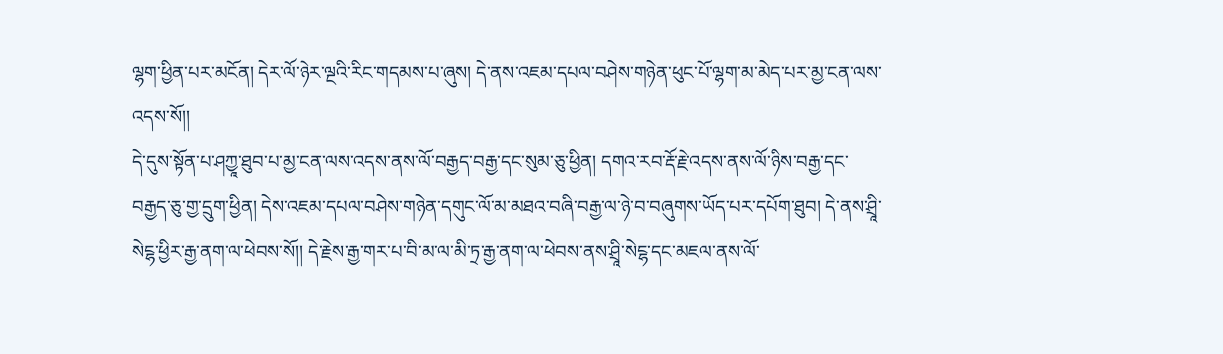ལྷག་ཕྱིན་པར་མངོན། དེར་ལོ་ཉེར་ལྔའི་རིང་གདམས་པ་ཞུས། དེ་ནས་འཇམ་དཔལ་བཤེས་གཉེན་ཕུང་པོ་ལྷག་མ་མེད་པར་མྱ་ངན་ལས་འདས་སོ།།
དེ་དུས་སྟོན་པ་ཤཀྱཱ་ཐུབ་པ་མྱ་ངན་ལས་འདས་ནས་ལོ་བརྒྱད་བརྒྱ་དང་སུམ་ཅུ་ཕྱིན། དགའ་རབ་རྡོ་རྗེ་འདས་ནས་ལོ་ཉིས་བརྒྱ་དང་བརྒྱད་ཅུ་གྱ་དྲུག་ཕྱིན། དེས་འཇམ་དཔལ་བཤེས་གཉེན་དགུང་ལོ་མ་མཐའ་བཞི་བརྒྱ་ལ་ཉེ་བ་བཞུགས་ཡོད་པར་དཔོག་ཐུབ། དེ་ནས་ཤྲཱི་སེངྷ་ཕྱིར་རྒྱ་ནག་ལ་ཕེབས་སོ།། དེ་རྗེས་རྒྱ་གར་པ་བི་མ་ལ་མི་ཏྲ་རྒྱ་ནག་ལ་ཕེབས་ནས་ཤྲཱི་སེངྷ་དང་མཇལ་ནས་ལོ་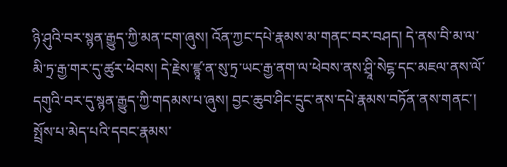ཉི་ཤུའི་བར་སྙན་རྒྱུད་ཀྱི་མན་ངག་ཞུས། འོན་ཀྱང་དཔེ་རྣམས་མ་གནང་བར་བཤད། དེ་ནས་བི་མ་ལ་མི་ཏྲ་རྒྱ་གར་དུ་ཚུར་ཕེབས། དེ་རྗེས་ཛྙཱ་ན་སུ་ཏྲ་ཡང་རྒྱ་ནག་ལ་ཕེབས་ནས་ཤྲཱི་སེངྷ་དང་མཇལ་ནས་ལོ་དགུའི་བར་དུ་སྙན་རྒྱུད་ཀྱི་གདམས་པ་ཞུས། བྱང་ཆུབ་ཤིང་དྲུང་ནས་དཔེ་རྣམས་བཏོན་ནས་གནང་། སྤྲོས་པ་མེད་པའི་དབང་རྣམས་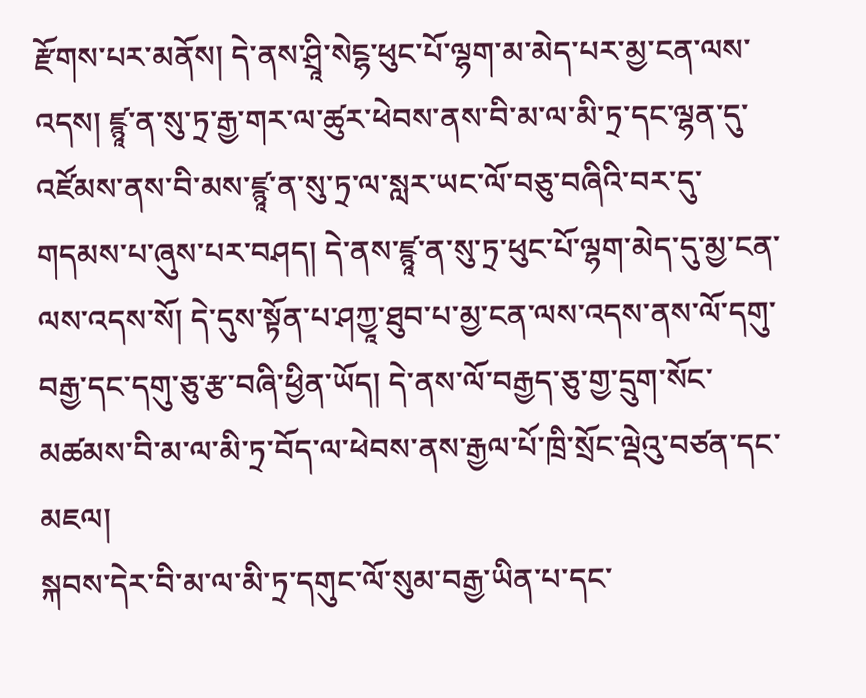རྫོགས་པར་མནོས། དེ་ནས་ཤྲཱི་སེངྷ་ཕུང་པོ་ལྷག་མ་མེད་པར་མྱ་ངན་ལས་འདས། ཛྙཱ་ན་སུ་ཏྲ་རྒྱ་གར་ལ་ཚུར་ཕེབས་ནས་བི་མ་ལ་མི་ཏྲ་དང་ལྷན་དུ་འཛོམས་ནས་བི་མས་ཛྙཱ་ན་སུ་ཏྲ་ལ་སླར་ཡང་ལོ་བཅུ་བཞིའི་བར་དུ་གདམས་པ་ཞུས་པར་བཤད། དེ་ནས་ཛྙཱ་ན་སུ་ཏྲ་ཕུང་པོ་ལྷག་མེད་དུ་མྱ་ངན་ལས་འདས་སོ། དེ་དུས་སྟོན་པ་ཤཀྱཱ་ཐུབ་པ་མྱ་ངན་ལས་འདས་ནས་ལོ་དགུ་བརྒྱ་དང་དགུ་ཅུ་རྩ་བཞི་ཕྱིན་ཡོད། དེ་ནས་ལོ་བརྒྱད་ཅུ་གྱ་དྲུག་སོང་མཚམས་བི་མ་ལ་མི་ཏྲ་བོད་ལ་ཕེབས་ནས་རྒྱལ་པོ་ཁྲི་སྲོང་ལྡེའུ་བཙན་དང་མཇལ།
སྐབས་དེར་བི་མ་ལ་མི་ཏྲ་དགུང་ལོ་སུམ་བརྒྱ་ཡིན་པ་དང་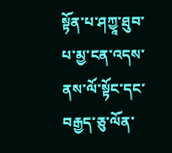སྟོན་པ་ཤཀྱཱ་ཐུབ་པ་མྱ་ངན་འདས་ནས་ལོ་སྟོང་དང་བརྒྱད་ཅུ་ལོན་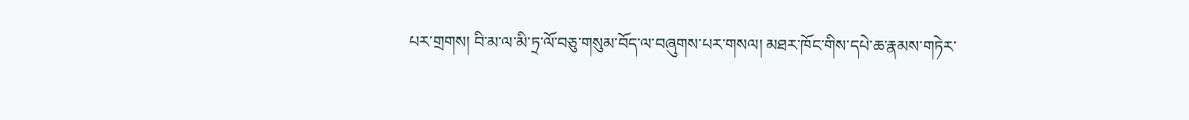པར་གྲགས། བི་མ་ལ་མི་ཏྲ་ལོ་བཅུ་གསུམ་བོད་ལ་བཞུགས་པར་གསལ། མཐར་ཁོང་གིས་དཔེ་ཆ་རྣམས་གཏེར་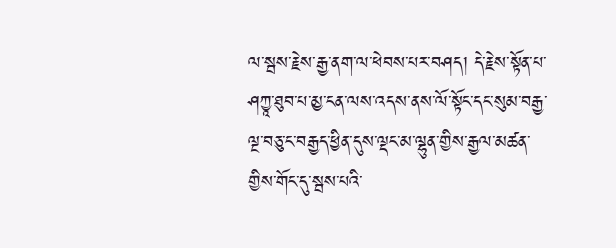ལ་སྦས་རྗེས་རྒྱ་ནག་ལ་ཕེབས་པར་བཤད། དེ་རྗེས་སྟོན་པ་ཤཀྱཱ་ཐུབ་པ་མྱ་ངན་ལས་འདས་ནས་ལོ་སྟོང་དང་སུམ་བརྒྱ་ལྔ་བཅུ་ང་བརྒྱད་ཕྱིན་དུས་ལྡང་མ་ལྷུན་གྱིས་རྒྱལ་མཚན་གྱིས་གོང་དུ་སྦས་པའི་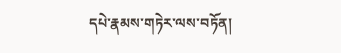དཔེ་རྣམས་གཏེར་ལས་བཏོན།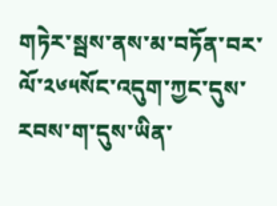གཏེར་སྦས་ནས་མ་བཏོན་བར་ལོ་༢༦༥སོང་འདུག་ཀྱང་དུས་རབས་ག་དུས་ཡིན་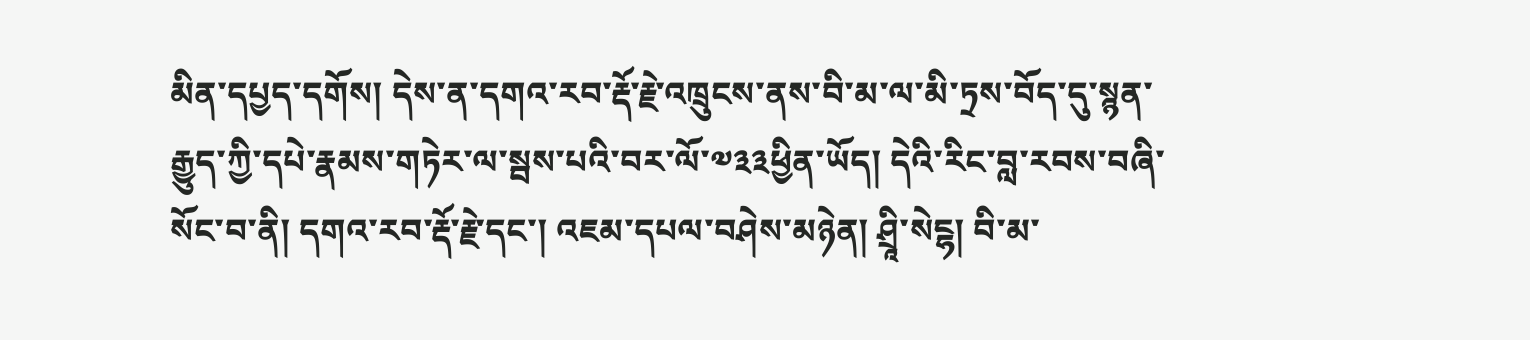མིན་དཔྱད་དགོས། དེས་ན་དགའ་རབ་རྡོ་རྗེ་འཁྲུངས་ནས་བི་མ་ལ་མི་ཏྲས་བོད་དུ་སྙན་རྒྱུད་ཀྱི་དཔེ་རྣམས་གཏེར་ལ་སྦས་པའི་བར་ལོ་༧༣༣ཕྱིན་ཡོད། དེའི་རིང་བླ་རབས་བཞི་སོང་བ་ནི། དགའ་རབ་རྡོ་རྗེ་དང་། འཇམ་དཔལ་བཤེས་མཉེན། ཤྲཱི་སེངྷ། བི་མ་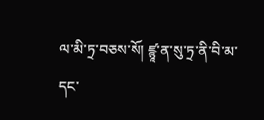ལ་མི་ཏྲ་བཅས་སོ། ཛྙཱ་ན་སུ་ཏྲ་ནི་བི་མ་དང་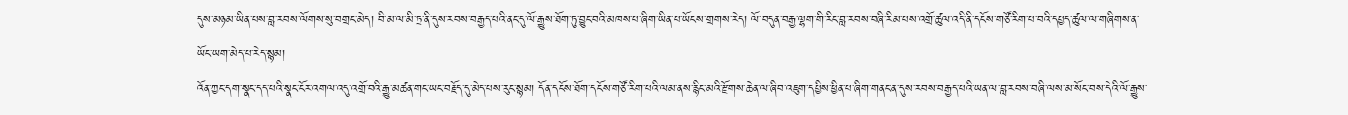དུས་མཉམ་ཡིན་པས་བླ་རབས་ལོགས་སུ་བགྲང་མེད། བི་མ་ལ་མི་ཏྲ་ནི་དུས་རབས་བརྒྱད་པའི་ནང་དུ་ལོ་རྒྱུས་ཐོག་ཏུ་བྱུང་བའི་མཁས་པ་ཞིག་ཡིན་པ་ཡོངས་གྲགས་རེད། ལོ་བདུན་བརྒྱ་ལྷག་གི་རིང་བླ་རབས་བཞི་རིམ་པས་འགྲོ་ཚུལ་འདི་ནི་དངོས་གཙོ་རིག་པ་བའི་དཔྱད་ཚུལ་ལ་གཞིགས་ན་ཡོང་ཡག་མེད་པ་རེད་སྙམ།
འོན་ཀྱང་དག་སྣང་དད་པའི་སྣང་ངོར་འགལ་འདུ་འགྲོ་བའི་རྒྱུ་མཚན་གང་ཡང་བརྗོད་དུ་མེད་པས་རུང་སྙམ། དོན་དངོས་ཐོག་དངོས་གཙོ་རིག་པའི་ལམ་ནས་རྙིང་མའི་རྫོགས་ཆེན་ལ་ཞིབ་འཇུག་དཔྱིས་ཕྱིན་པ་ཞིག་གནང་ན་དུས་རབས་བརྒྱད་པའི་ཡན་ལ་བླ་རབས་བཞི་ལས་མ་སོང་བས་དེའི་ལོ་རྒྱུས་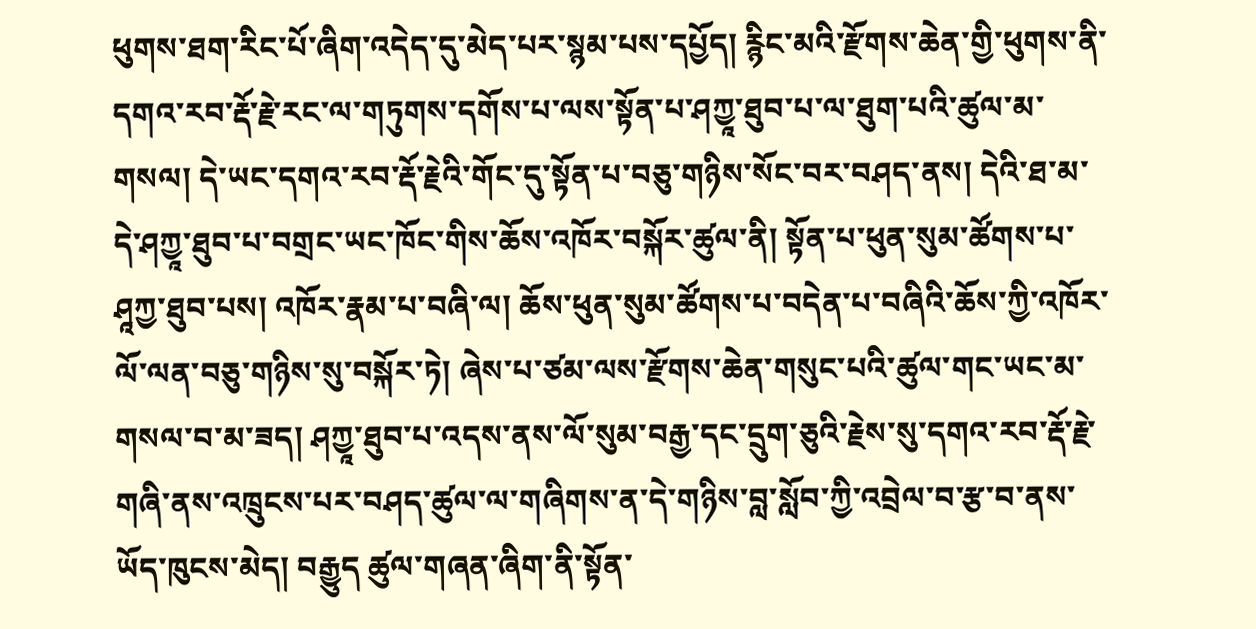ཕུགས་ཐག་རིང་པོ་ཞིག་འདེད་དུ་མེད་པར་སྙམ་པས་དཔྱོད། རྙིང་མའི་རྫོགས་ཆེན་གྱི་ཕུགས་ནི་དགའ་རབ་རྡོ་རྗེ་རང་ལ་གཏུགས་དགོས་པ་ལས་སྟོན་པ་ཤཀྱཱ་ཐུབ་པ་ལ་ཐུག་པའི་ཚུལ་མ་གསལ། དེ་ཡང་དགའ་རབ་རྡོ་རྗེའི་གོང་དུ་སྟོན་པ་བཅུ་གཉིས་སོང་བར་བཤད་ནས། དེའི་ཐ་མ་དེ་ཤཀྱཱ་ཐུབ་པ་བགྲང་ཡང་ཁོང་གིས་ཆོས་འཁོར་བསྐོར་ཚུལ་ནི། སྟོན་པ་ཕུན་སུམ་ཚོགས་པ་ཤཱཀྱ་ཐུབ་པས། འཁོར་རྣམ་པ་བཞི་ལ། ཆོས་ཕུན་སུམ་ཚོགས་པ་བདེན་པ་བཞིའི་ཆོས་ཀྱི་འཁོར་ལོ་ལན་བཅུ་གཉིས་སུ་བསྐོར་ཏེ། ཞེས་པ་ཙམ་ལས་རྫོགས་ཆེན་གསུང་པའི་ཚུལ་གང་ཡང་མ་གསལ་བ་མ་ཟད། ཤཀྱཱ་ཐུབ་པ་འདས་ནས་ལོ་སུམ་བརྒྱ་དང་དྲུག་ཅུའི་རྗེས་སུ་དགའ་རབ་རྡོ་རྗེ་གཞི་ནས་འཁྲུངས་པར་བཤད་ཚུལ་ལ་གཞིགས་ན་དེ་གཉིས་བླ་སློབ་ཀྱི་འབྲེལ་བ་རྩ་བ་ནས་ཡོད་ཁུངས་མེད། བརྒྱུད ཚུལ་གཞན་ཞིག་ནི་སྟོན་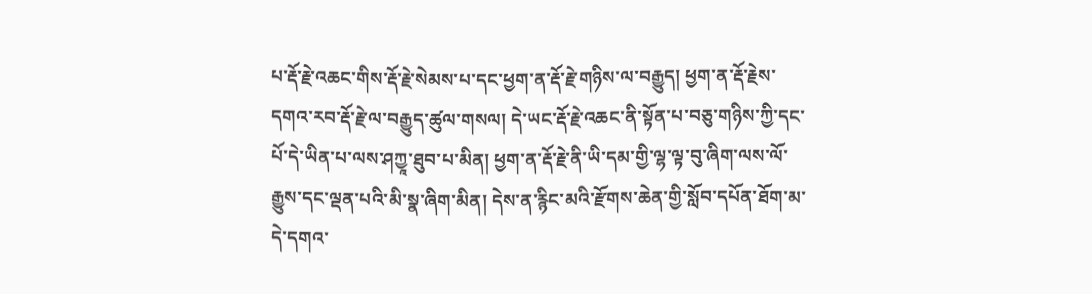པ་རྡོ་རྗེ་འཆང་གིས་རྡོ་རྗེ་སེམས་པ་དང་ཕྱག་ན་རྡོ་རྗེ་གཉིས་ལ་བརྒྱུད། ཕྱག་ན་རྡོ་རྗེས་དགའ་རབ་རྡོ་རྗེ་ལ་བརྒྱུད་ཚུལ་གསལ། དེ་ཡང་རྡོ་རྗེ་འཆང་ནི་སྟོན་པ་བཅུ་གཉིས་ཀྱི་དང་པོ་དེ་ཡིན་པ་ལས་ཤཀྱཱ་ཐུབ་པ་མིན། ཕྱག་ན་རྡོ་རྗེ་ནི་ཡི་དམ་གྱི་ལྷ་ལྟ་བུ་ཞིག་ལས་ལོ་རྒྱུས་དང་ལྡན་པའི་མི་སྣ་ཞིག་མིན། དེས་ན་རྙིང་མའི་རྫོགས་ཆེན་གྱི་སློབ་དཔོན་ཐོག་མ་དེ་དགའ་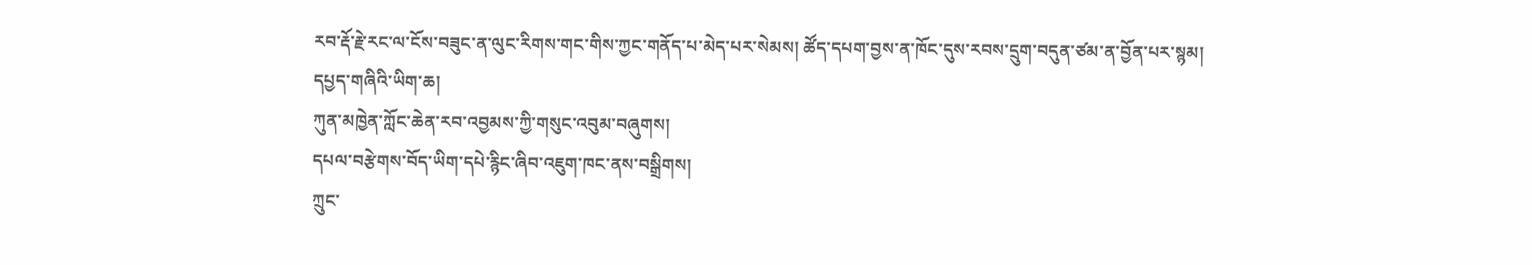རབ་རྡོ་རྗེ་རང་ལ་ངོས་བཟུང་ན་ལུང་རིགས་གང་གིས་ཀྱང་གནོད་པ་མེད་པར་སེམས། ཚོད་དཔག་བྱས་ན་ཁོང་དུས་རབས་དྲུག་བདུན་ཙམ་ན་བྱོན་པར་སྙམ།
དཔྱད་གཞིའི་ཡིག་ཆ།
ཀུན་མཁྱེན་ཀློང་ཆེན་རབ་འབྱམས་ཀྱི་གསུང་འབུམ་བཞུགས།
དཔལ་བརྩེགས་བོད་ཡིག་དཔེ་རྙིང་ཞིབ་འཇུག་ཁང་ནས་བསྒྲིགས།
ཀྲུང་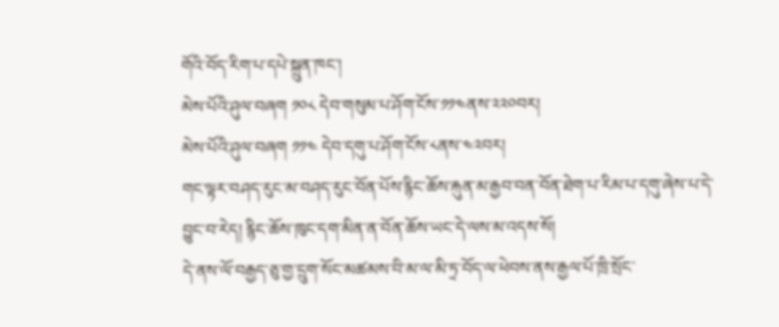གོའི་བོད་རིག་པ་དཔེ་སྐྲུན་ཁང་།
མེས་པོའི་ཤུལ་བཞག ༡༠༨ དེབ་གསུམ་པ་ཤོག་ངོས་༡༡༤ནས་༢༢༠བར།
མེས་པོའི་ཤུལ་བཞག ༡༡༤ དེབ་དགུ་པ་ཤོག་ངོས་༨ནས་༤༢བར།
གང་ལྟར་བཤད་རུང་མ་བཤད་རུང་བོན་པོས་རྙིང་ཆོས་རྐུན་མ་རྒྱབ་བན་བོན་ཐེག་པ་རིམ་པ་དགུ་ཞེས་པ་དེ་བྱུང་བ་རེད། རྙིང་ཆོས་ཁུང་དག་མིན་ན་བོན་ཆོས་ཡང་དེ་ལས་མ་འདས་སོ།
དེ་ནས་ལོ་བརྒྱད་ཅུ་གྱ་དྲུག་སོང་མཚམས་བི་མ་ལ་མི་ཏྲ་བོད་ལ་ཕེབས་ནས་རྒྱལ་པོ་ཁྲི་སྲོང་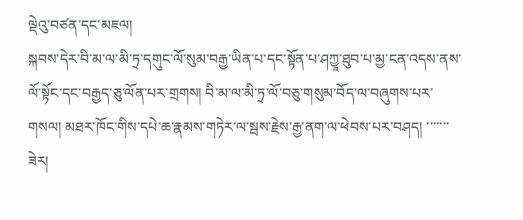ལྡེའུ་བཙན་དང་མཇལ།
སྐབས་དེར་བི་མ་ལ་མི་ཏྲ་དགུང་ལོ་སུམ་བརྒྱ་ཡིན་པ་དང་སྟོན་པ་ཤཀྱཱ་ཐུབ་པ་མྱ་ངན་འདས་ནས་ལོ་སྟོང་དང་བརྒྱད་ཅུ་ལོན་པར་གྲགས། བི་མ་ལ་མི་ཏྲ་ལོ་བཅུ་གསུམ་བོད་ལ་བཞུགས་པར་གསལ། མཐར་ཁོང་གིས་དཔེ་ཆ་རྣམས་གཏེར་ལ་སྦས་རྗེས་རྒྱ་ནག་ལ་ཕེབས་པར་བཤད། ་་་་་་་ཟེར།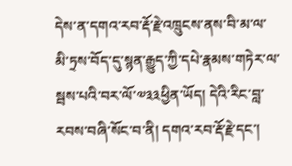དེས་ན་དགའ་རབ་རྡོ་རྗེ་འཁྲུངས་ནས་བི་མ་ལ་མི་ཏྲས་བོད་དུ་སྙན་རྒྱུད་ཀྱི་དཔེ་རྣམས་གཏེར་ལ་སྦས་པའི་བར་ལོ་༧༣༣ཕྱིན་ཡོད། དེའི་རིང་བླ་རབས་བཞི་སོང་བ་ནི། དགའ་རབ་རྡོ་རྗེ་དང་།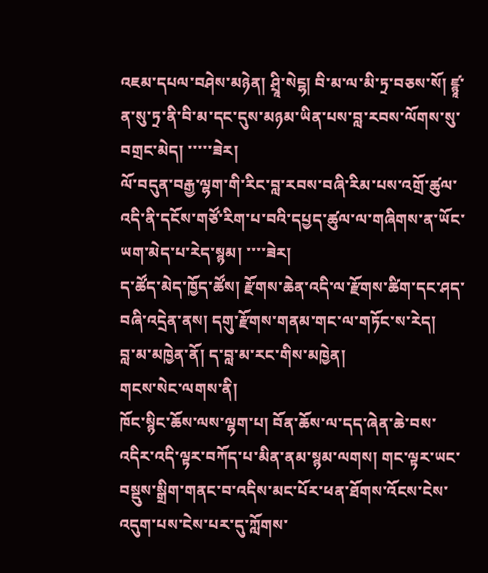འཇམ་དཔལ་བཤེས་མཉེན། ཤྲཱི་སེངྷ། བི་མ་ལ་མི་ཏྲ་བཅས་སོ། ཛྙཱ་ན་སུ་ཏྲ་ནི་བི་མ་དང་དུས་མཉམ་ཡིན་པས་བླ་རབས་ལོགས་སུ་བགྲང་མེད། ་་་་་ཟེར།
ལོ་བདུན་བརྒྱ་ལྷག་གི་རིང་བླ་རབས་བཞི་རིམ་པས་འགྲོ་ཚུལ་འདི་ནི་དངོས་གཙོ་རིག་པ་བའི་དཔྱད་ཚུལ་ལ་གཞིགས་ན་ཡོང་ཡག་མེད་པ་རེད་སྙམ། ་་་་ཟེར།
ད་ཚོད་མེད་ཁྱོད་ཚོས། རྫོགས་ཆེན་འདི་ལ་རྫོགས་ཚིག་དང་ཤད་བཞི་འདྲེན་ནས། དགུ་རྫོགས་གནམ་གང་ལ་གཏོང་ས་རེད།
བླ་མ་མཁྱེན་ནོ། ད་བླ་མ་རང་གིས་མཁྱེན།
གངས་སེང་ལགས་ནི།
ཁོང་སྙིང་ཆོས་ལས་ལྷག་པ། བོན་ཆོས་ལ་དད་ཞེན་ཆེ་བས་འདིར་འདི་ལྟར་བཀོད་པ་མིན་ནམ་སྙམ་ལགས། གང་ལྟར་ཡང་བསྡུས་སྒྲིག་གནང་བ་འདིས་མང་པོར་ཕན་ཐོགས་འོངས་ངེས་འདུག་པས་ངེས་པར་དུ་ཀློགས་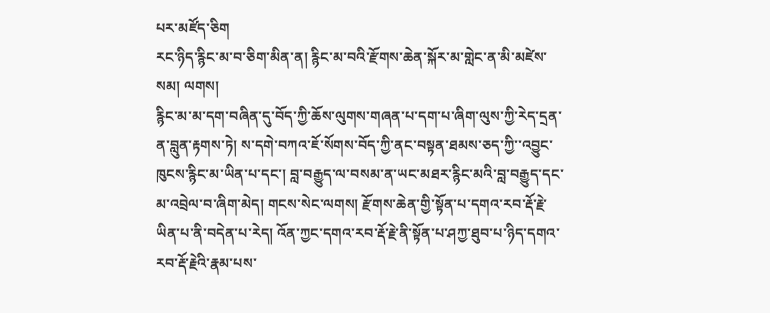པར་མཛོད་ཅིག
རང་ཉིད་རྙིང་མ་བ་ཅིག་མིན་ན། རྙིང་མ་བའི་རྫོགས་ཆེན་སྐོར་མ་གླེང་ན་མི་མཛེས་སམ། ལགས།
རྙིང་མ་མ་དག་བཞིན་དུ་བོད་ཀྱི་ཆོས་ལུགས་གཞན་པ་དག་པ་ཞིག་ལུས་ཀྱི་རེད་དྲན་ན་བླུན་རྟགས་ཏེ། ས་དགེ་བཀའ་ཇོ་སོགས་བོད་ཀྱི་ནང་བསྟན་ཐམས་ཅད་ཀྱི་་འབྱུང་ཁུངས་རྙིང་མ་ཡིན་པ་དང་། བླ་བརྒྱུད་ལ་བསམ་ན་ཡང་མཐར་རྙིང་མའི་བླ་བརྒྱུད་དང་མ་འབྲེལ་བ་ཞིག་མེད། གངས་སེང་ལགས། རྫོགས་ཆེན་གྱི་སྟོན་པ་དགའ་རབ་རྡོ་རྗེ་ཡིན་པ་ནི་བདེན་པ་རེད། འོན་ཀྱང་དགའ་རབ་རྡོ་རྗེ་ནི་སྟོན་པ་ཤཀྱ་ཐུབ་པ་ཉིད་དགའ་རབ་རྡོ་རྗེའི་རྣམ་པས་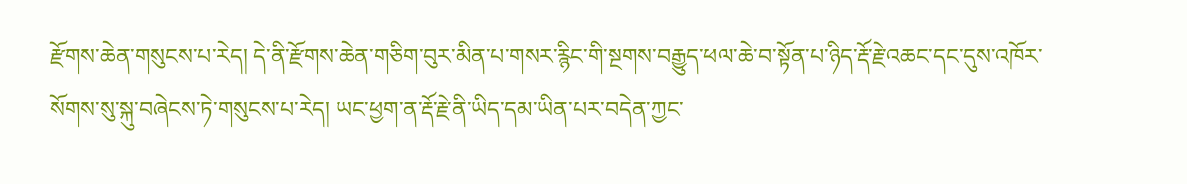རྫོགས་ཆེན་གསུངས་པ་རེད། དེ་ནི་རྫོགས་ཆེན་གཅིག་བུར་མིན་པ་གསར་རྙིང་གི་སྔགས་བརྒྱུད་ཕལ་ཆེ་བ་སྟོན་པ་ཉིད་རྡོ་རྗེ་འཆང་དང་དུས་འཁོར་སོགས་སུ་སྐུ་བཞེངས་ཏེ་གསུངས་པ་རེད། ཡང་ཕྱག་ན་རྡོ་རྗེ་ནི་ཡིད་དམ་ཡིན་པར་བདེན་ཀྱང་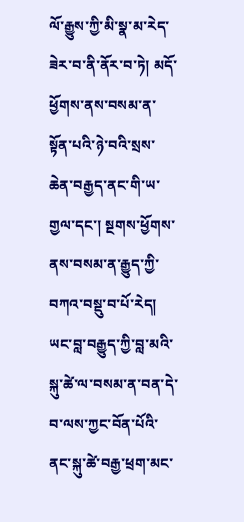ལོ་རྒྱུས་ཀྱི་མི་སྣ་མ་རེད་ཟེར་བ་ནི་ནོར་བ་ཏེ། མདོ་ཕྱོགས་ནས་བསམ་ན་སྟོན་པའི་ཉེ་བའི་སྲས་ཆེན་བརྒྱད་ནང་གི་ཡ་གྱལ་དང་། སྔགས་ཕྱོགས་ནས་བསམ་ན་རྒྱུད་ཀྱི་བཀའ་བསྡུ་བ་པོ་རེད། ཡང་བླ་བརྒྱུད་ཀྱི་བླ་མའི་སྐུ་ཚེ་ལ་བསམ་ན་བན་དེ་བ་ལས་ཀྱང་བོན་པོའི་ནང་སྐུ་ཚེ་བརྒྱ་ཕྲག་མང་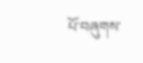པོ་བཞུགས་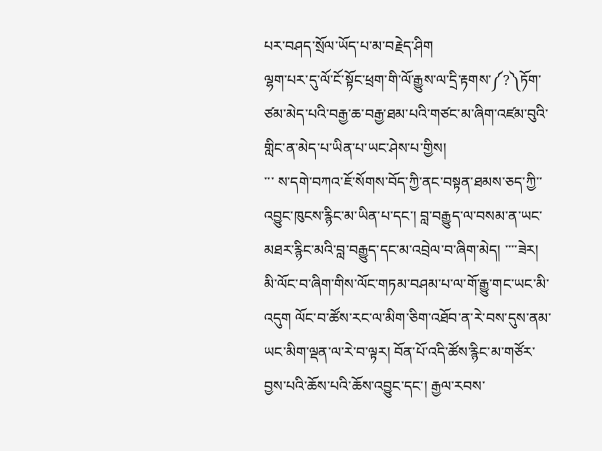པར་བཤད་སྲོལ་ཡོད་པ་མ་བརྗེད་ཤིག
ལྷག་པར་དུ་ལོ་ངོ་སྟོང་ཕྲག་གི་ལོ་རྒྱུས་ལ་དྲི་རྟགས་༼?༽ཏོག་ཙམ་མེད་པའི་བརྒྱ་ཆ་བརྒྱ་ཐམ་པའི་གཙང་མ་ཞིག་འཛམ་བུའི་གླིང་ན་མེད་པ་ཡིན་པ་ཡང་ཤེས་པ་གྱིས།
་་་ ས་དགེ་བཀའ་ཇོ་སོགས་བོད་ཀྱི་ནང་བསྟན་ཐམས་ཅད་ཀྱི་་འབྱུང་ཁུངས་རྙིང་མ་ཡིན་པ་དང་། བླ་བརྒྱུད་ལ་བསམ་ན་ཡང་མཐར་རྙིང་མའི་བླ་བརྒྱུད་དང་མ་འབྲེལ་བ་ཞིག་མེད། ་་་་ཟེར།
མི་ལོང་བ་ཞིག་གིས་ལོང་གཏམ་བཤམ་པ་ལ་གོ་རྒྱུ་གང་ཡང་མི་འདུག ལོང་བ་ཚོས་རང་ལ་མིག་ཅིག་འཐོབ་ན་རེ་བས་དུས་ནམ་ཡང་མིག་ལྡན་ལ་རེ་བ་ལྟར། བོན་པོ་འདི་ཚོས་རྙིང་མ་གཙོར་བྱས་པའི་ཆོས་པའི་ཆོས་འབྱུང་དང་། རྒྱལ་རབས་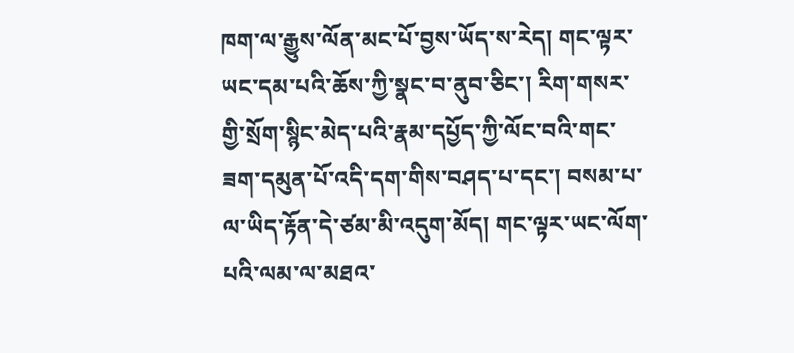ཁག་ལ་རྒྱུས་ལོན་མང་པོ་བྱས་ཡོད་ས་རེད། གང་ལྟར་ཡང་དམ་པའི་ཆོས་ཀྱི་སྣང་བ་ནུབ་ཅིང་། རིག་གསར་གྱི་སྲོག་སྙིང་མེད་པའི་རྣམ་དཔྱོད་ཀྱི་ལོང་བའི་གང་ཟག་དམུན་པོ་འདི་དག་གིས་བཤད་པ་དང་། བསམ་པ་ལ་ཡིད་རྟོན་དེ་ཙམ་མི་འདུག་མོད། གང་ལྟར་ཡང་ལོག་པའི་ལམ་ལ་མཐའ་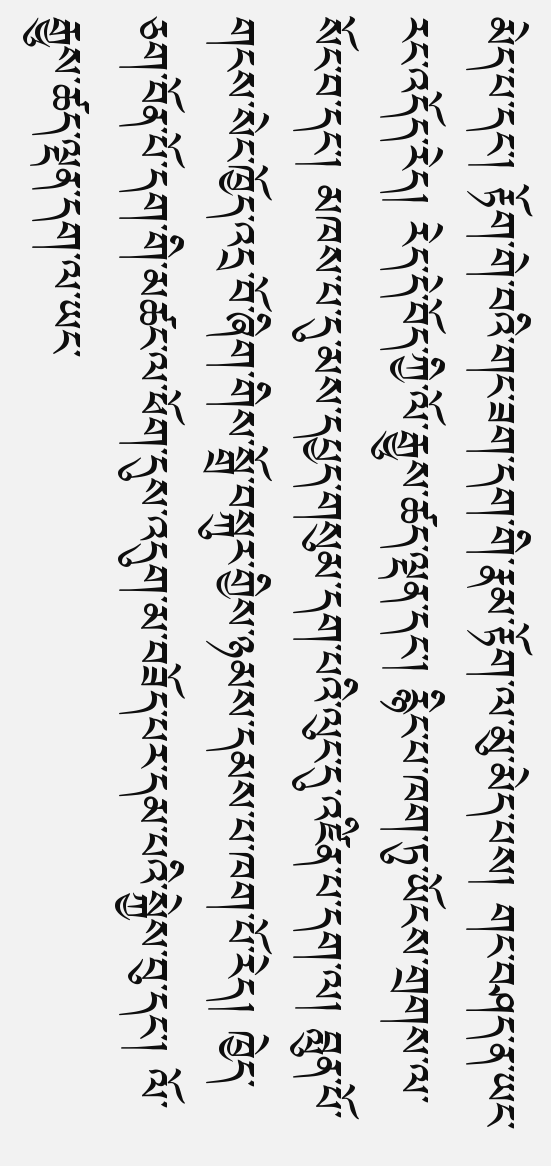མེད་པ་དང་། རྟོག་གེ་བའི་གང་ཟག་དག་གི་རྣམ་རྟོག་ལ་མུ་མེད་པས། གང་བཤད་ན་ཡང་རང་འདོད་རེད། རེད་དེ་བོད་ཀྱི་ལོ་རྒྱུས་ཚད་ལྡན་དང་། རྙིང་པ་ཁག་ཏུ་ཡོངས་གྲགས་ལ་སོང་བ་དང་། མཁས་པ་དུ་མས་དཔྱད་གསུམ་དག་པའི་ལུང་དུ་འཛིན་པ་དག་ལ། བླུན་པོ་གངས་སེང་ཁྱོད་འདྲ་བོ་ཞིག་གིས་སྒྲོ་བསྐུར་གྱིས་ཉམས་དམས་པ་ཁག་པོ་རེད། ཁྱེད་ཅག་བོན་པོ་དག་གི་མཚང་ལ་ཕོག་དུས་འདུག་མ་བཟོད་པར་དམ་པའི་སྐྱེས་བུ་དང་། ལོ་རྒྱུས་ཚད་ལྡན་དག་ལ་ཡང་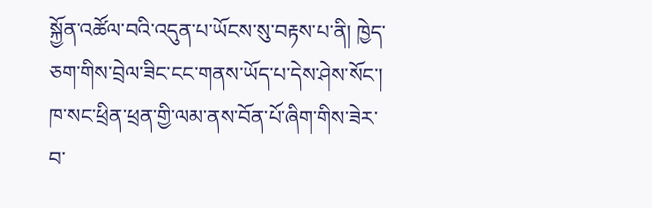སྐྱོན་འཚོལ་བའི་འདུན་པ་ཡོངས་སུ་བརྟས་པ་ནི། ཁྱེད་ཅག་གིས་བྲེལ་ཟིང་ངང་གནས་ཡོད་པ་དེས་ཤེས་སོང་། ཁ་སང་ཕྲིན་ཕྲན་གྱི་ལམ་ནས་བོན་པོ་ཞིག་གིས་ཟེར་བ་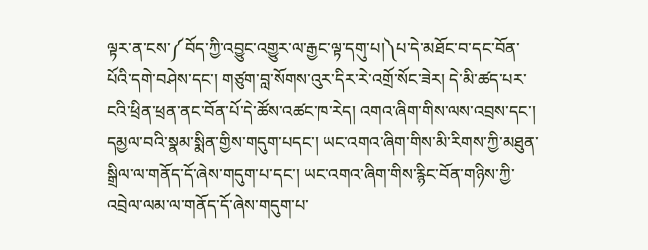ལྟར་ན་ངས་༼བོད་ཀྱི་འབྱུང་འགྱུར་ལ་རྒྱང་ལྟ་དགུ་པ།༽པ་དེ་མཐོང་བ་དང་བོན་པོའི་དགེ་བཤེས་དང་། གཙུག་བླ་སོགས་འུར་དིར་རེ་འགྲོ་སོང་ཟེར། དེ་མི་ཚད་པར་ངའི་ཕྲིན་ཕྲན་ནང་བོན་པོ་དེ་ཚོས་འཚང་ཁ་རེད། འགའ་ཞིག་གིས་ལས་འབྲས་དང་། དམྱལ་བའི་སྣམ་སྨིན་གྱིས་གདུག་པདང་། ཡང་འགའ་ཞིག་གིས་མི་རིགས་ཀྱི་མཐུན་སྒྲིལ་ལ་གནོད་དོ་ཞེས་གདུག་པ་དང་། ཡང་འགའ་ཞིག་གིས་རྙིང་བོན་གཉིས་ཀྱི་འབྲེལ་ལམ་ལ་གནོད་དོ་ཞེས་གདུག་པ་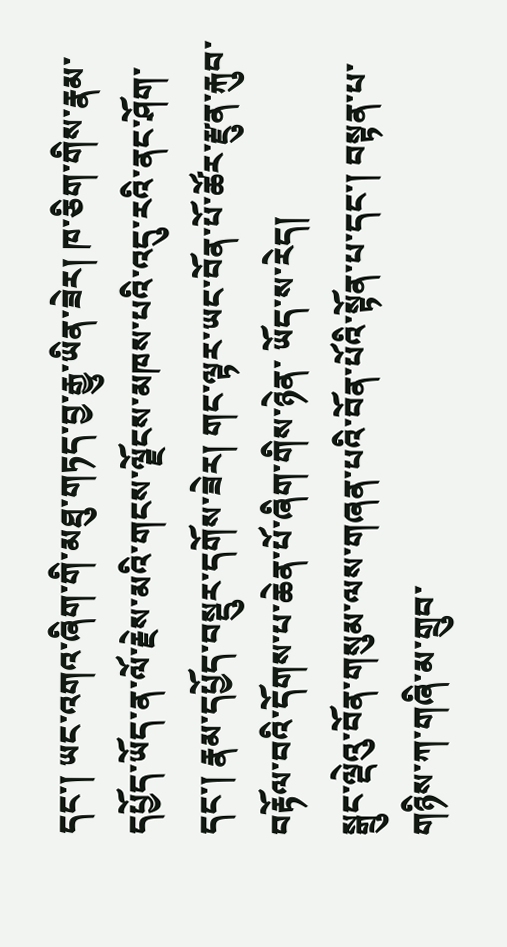དང་། ཡང་འགའ་ཞིག་གི་མཐུ་གཏད་བྱ་རྒྱུ་ཡིན་ཟེར། ཁ་ཅིག་གིས་རྣམ་དཔྱོད་ཡོད་ན་ལོ་རྗེས་མའི་གངས་ལྗོངས་མཁས་པའི་འདུ་རའི་ནང་ཤོག་དང་། རྣམ་དཔྱོད་བསྡུར་དགོས་ཟེར། གང་ལྟར་ཡང་བོན་པོ་ཚོར་རྫུན་རྐུབ་བརྟོལ་བའི་དོགས་པ་ཆེན་པོ་ཞིག་གིས་ཉེན་ ཡོད་ས་རེད།
སྒྲུང་ལྡེའུ་བོན་གསུམ་ལས་གཞན་པའི་བོན་པོའི་སྟོན་པ་དང་། བསྟན་པ་གཉིས་ཀ་གཞི་མ་གྲུབ་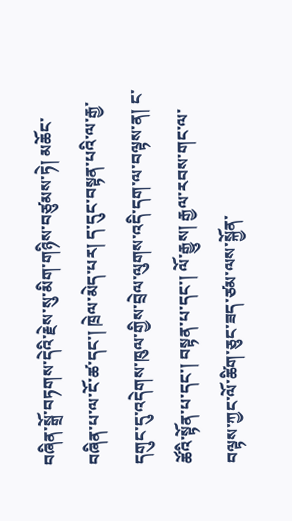བཞིན་སྒྲོ་བཏགས་དེའི་རྗེས་སུ་མིག་གཉིས་བཙུམས་ཏེ། མཆོང་བཞིན་པ་ལ་ངོ་ཚ་དང་། ཁྲེལ་མེད་པར། ད་དུང་བསྟན་པའི་ལ་རྒྱ་དགུང་དུ་འདེགས་ཁུལ་གྱིས་བྲེལ་ལུགས་འདི་དག་ལ་བལྟས་ན། ང་ཚོའི་སྟོན་པ་དང་། བསྟན་པ་དང་། ལོ་རྒྱུས། རྒྱལ་རབས་གང་ལ་བལྟས་ཀྱང་ལོ་ཚིག་ཅུང་ཟད་ཙམ་ལས་སྐྱོན་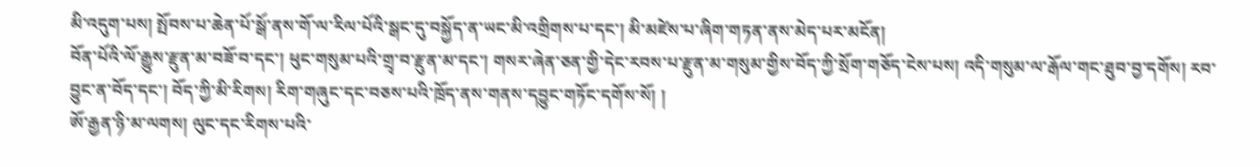མི་འདུག་པས། སྤོབས་པ་ཆེན་པོ་སྒོ་ནས་གོ་ལ་རིལ་པོའི་སྒང་དུ་བསྐྱོད་ན་ཡང་མི་འགྲིགས་པ་དང་། མི་མཛེས་པ་ཞིག་གཏན་ནས་མེད་པར་མངོན།
བོན་པོའི་ལོ་རྒྱུས་རྫུན་མ་བཟོ་བ་དང་། ཕུང་གསུམ་པའི་གྲྭ་བ་རྫུན་མ་དང་། གསར་ཞེན་ཅན་གྱི་དེང་རབས་པ་རྫུན་མ་གསུམ་གྱིས་བོད་ཀྱི་སྲོག་གཅོད་ངེས་པས། འདི་གསུམ་ལ་རྒོལ་གང་ཐུབ་བྱ་དགོས། རབ་བྱུང་ན་བོད་དང་། བོད་ཀྱི་མི་རིགས། རིག་གཞུང་དང་བཅས་པའི་ཁྲོད་ནས་གནས་དབྱུང་གཏོང་དགོས་སོ། །
ཨོ་རྒྱན་ཉི་མ་ལགས། ལུང་དང་རིགས་པའི་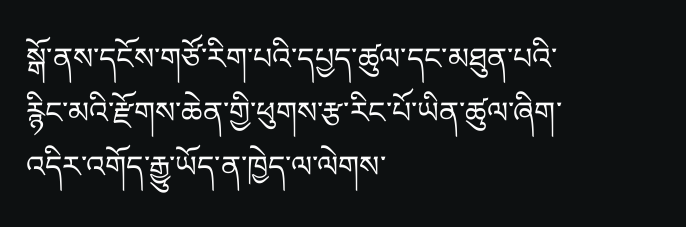སྒོ་ནས་དངོས་གཙོ་རིག་པའི་དཔྱད་ཚུལ་དང་མཐུན་པའི་རྙིང་མའི་རྫོགས་ཆེན་གྱི་ཕུགས་རྩ་རིང་པོ་ཡིན་ཚུལ་ཞིག་འདིར་འགོད་རྒྱུ་ཡོད་ན་ཁྱེད་ལ་ལེགས་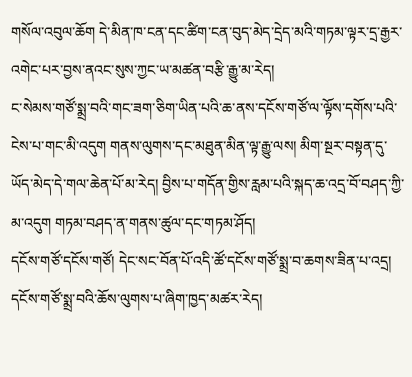གསོལ་འབུལ་ཆོག དེ་མིན་ཁ་ངན་དང་ཚིག་ངན་བུད་མེད་དྲེད་མའི་གཏམ་ལྟར་དྲ་རྒྱར་འགེང་པར་བྱས་ནའང་སུས་ཀྱང་ཡ་མཚན་བརྩི་རྒྱུ་མ་རེད།
ང་སེམས་གཙོ་སྨྲ་བའི་གང་ཟག་ཅིག་ཡིན་པའི་ཆ་ནས་དངོས་གཙོ་ལ་ལྟོས་དགོས་པའི་ངེས་པ་གང་མི་འདུག གནས་ལུགས་དང་མཐུན་མིན་ལྟ་རྒྱུ་ལས། མིག་སྔར་བསྟན་དུ་ཡོད་མེད་དེ་གལ་ཆེན་པོ་མ་རེད། བྱིས་པ་གདོན་གྱིས་རླམ་པའི་སྐད་ཆ་འདྲ་བོ་བཤད་ཀྱི་མ་འདུག གཏམ་བཤད་ན་གནས་ཚུལ་དང་གཏམ་ཤོད།
དངོས་གཙོ་དངོས་གཙོ། དེང་སང་བོན་པོ་འདི་ཚོ་དངོས་གཙོ་སྨྲ་བ་ཆགས་ཟིན་པ་འདྲ། དངོས་གཙོ་སྨྲ་བའི་ཆོས་ལུགས་པ་ཞིག་ཁྱད་མཚར་རེད།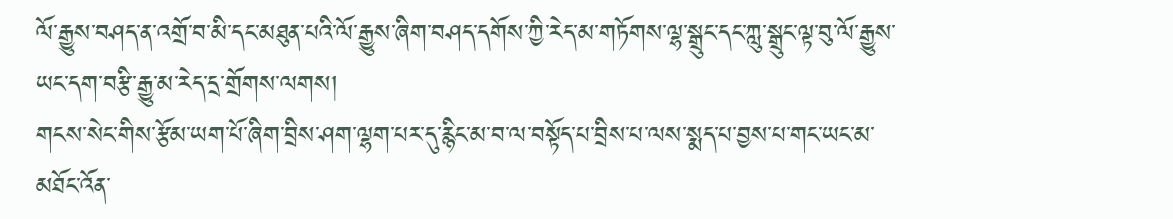ལོ་རྒྱུས་བཤད་ན་འགྲོ་བ་མི་དང་མཐུན་པའི་ལོ་རྒྱུས་ཞིག་བཤད་དགོས་ཀྱི་རེད་མ་གཏོགས་ལྷ་སྒྲུང་དང་ཀླུ་སྒྲུང་ལྟ་བུ་ལོ་རྒྱུས་ཡང་དག་བརྩི་རྒྱུ་མ་རེད་དྲ་གྲོགས་ལགས།
གངས་སེང་གིས་རྩོམ་ཡག་པོ་ཞིག་བྲིས་ཤག་ལྷག་པར་དུ་རྙིང་མ་བ་ལ་བསྟོད་པ་བྲིས་པ་ལས་སྨད་པ་བྱས་པ་གང་ཡང་མ་མཐོང་འོན་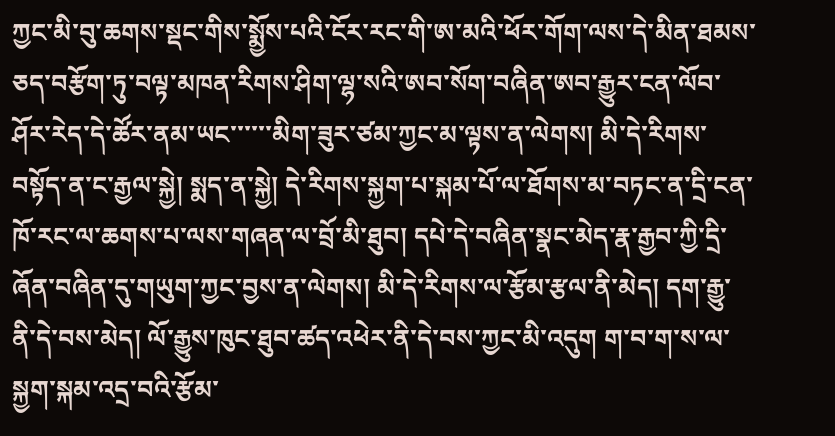ཀྱང་མི་བུ་ཆགས་སྡང་གིས་སྨྱོས་པའི་ངོར་རང་གི་ཨ་མའི་ཕོར་གོག་ལས་དེ་མིན་ཐམས་ཅད་བརྩོག་ཏུ་བལྟ་མཁན་རིགས་ཤིག་ལྷ་སའི་ཨབ་སོག་བཞིན་ཨབ་རྒྱུར་ངན་ལོབ་ཤོར་རེད་དེ་ཚོར་ནམ་ཡང་་་་་་མིག་ཟུར་ཙམ་ཀྱང་མ་ལྟས་ན་ལེགས། མི་དེ་རིགས་བསྟོད་ན་ང་རྒྱལ་སྐྱེ། སྨད་ན་སྐྱེ། དེ་རིགས་སྐྱག་པ་སྐམ་པོ་ལ་ཐོགས་མ་བཏང་ན་དྲི་ངན་ཁོ་རང་ལ་ཆགས་པ་ལས་གཞན་ལ་བྲོ་མི་ཐུབ། དཔེ་དེ་བཞིན་སྣང་མེད་རྣ་རྒྱབ་ཀྱི་དྲི་ཞོན་བཞིན་དུ་གཡུག་ཀྱང་བྱས་ན་ལེགས། མི་དེ་རིགས་ལ་རྩོམ་རྩལ་ནི་མེད། དག་རྒྱུ་ནི་དེ་བས་མེད། ལོ་རྒྱུས་ཁུང་ཐུབ་ཚད་འཕེར་ནི་དེ་བས་ཀྱང་མི་འདུག ག་བ་ག་ས་ལ་སྐྱག་སྐམ་འདྲ་བའི་རྩོམ་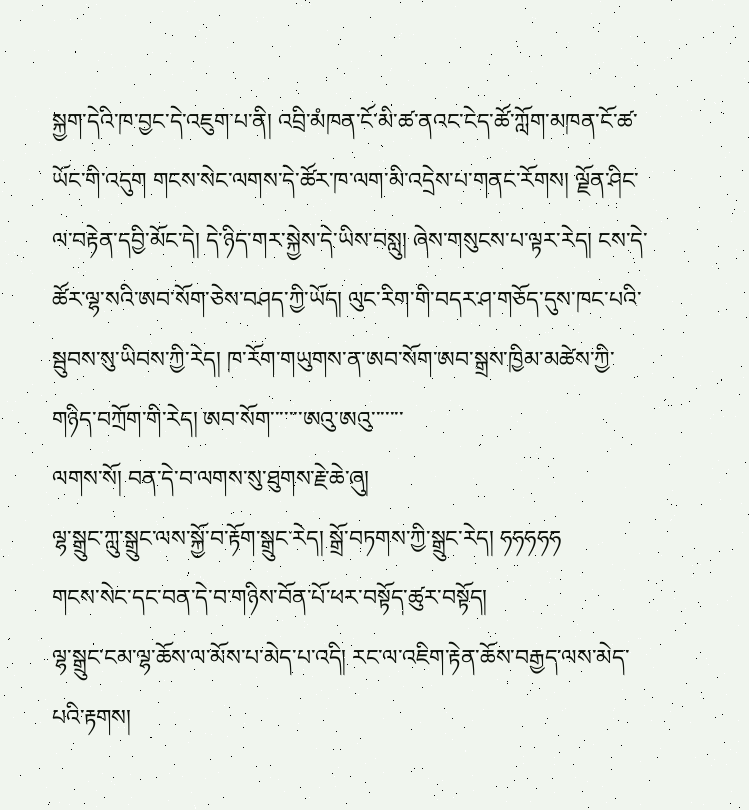སྐྱག་དེའི་ཁ་བྱང་དེ་འཇུག་པ་ནི། འབྲི་མཾཁན་ངོ་མི་ཚ་ནའང་ངེད་ཚོ་ཀློག་མཁན་ངོ་ཚ་ཡོང་གི་འདུག གངས་སེང་ལགས་དེ་ཚོར་ཁ་ལག་མི་འདྲེས་པ་གནང་རོགས། ལྗོན་ཤིང་ལ་བརྟེན་དབྱི་མོང་དེ། དེ་ཉིད་གར་སྐྱེས་དེ་ཡིས་བསླུ། ཞེས་གསུངས་པ་ལྟར་རེད། ངས་དེ་ཚོར་ལྷ་སའི་ཨབ་སོག་ཅེས་བཤད་ཀྱི་ཡོད། ལུང་རིག་གི་བདར་ཤ་གཅོད་དུས་ཁང་པའི་སྦུབས་སུ་ཡིབས་ཀྱི་རེད། ཁ་རོག་གཡུགས་ན་ཨབ་སོག་ཨབ་སྒྲས་ཁྱིམ་མཚེས་ཀྱི་གཉིད་བཀྲོག་གི་རེད། ཨབ་སོག་་་་་་་ཨའུ་ཨའུ་་་་་་་
ལགས་སོ། བན་དེ་བ་ལགས་སུ་ཐུགས་རྗེ་ཆེ་ཞུ།
ལྷ་སྒྲུང་ཀླུ་སྒྲུང་ལས་སྐྱོ་བ་རྟོག་སྒྲུང་རེད། སྒྲོ་བཏགས་ཀྱི་སྒྲུང་རེད། ཧཧཧཧཧ
གངས་སེང་དང་བན་དེ་བ་གཉིས་བོན་པོ་ཕར་བསྟོད་ཚུར་བསྟོད།
ལྷ་སྒྲུང་ངམ་ལྷ་ཆོས་ལ་མོས་པ་མེད་པ་འདི། རང་ལ་འཇིག་རྟེན་ཆོས་བརྒྱད་ལས་མེད་པའི་རྟགས།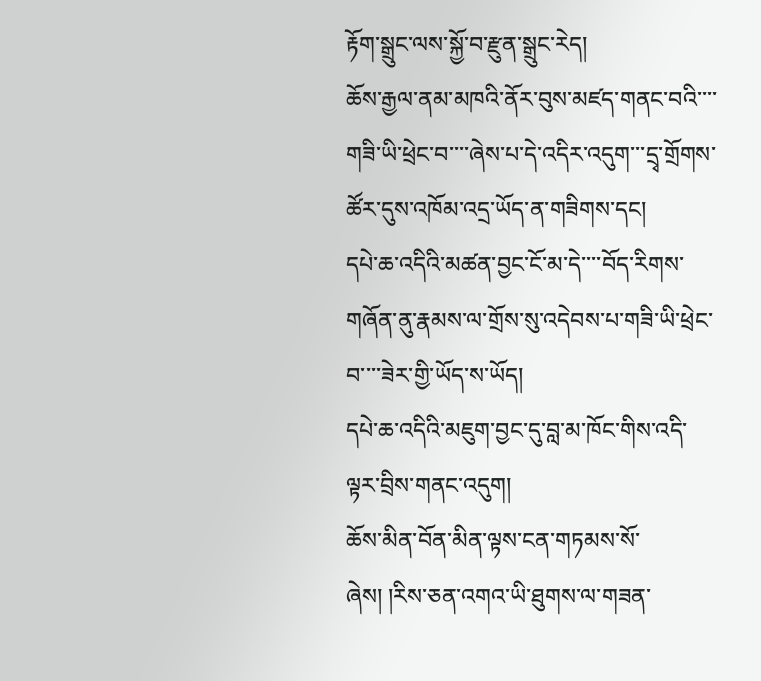རྟོག་སྒྲུང་ལས་སྐྱོ་བ་རྫུན་སྒྲུང་རེད།
ཆོས་རྒྱལ་ནམ་མཁའི་ནོར་བུས་མཛད་གནང་བའི་་་་གཟི་ཡི་ཕྲེང་བ་་་་ཞེས་པ་དེ་འདིར་འདུག་་་དྲྭ་གྲོགས་ཚོར་དུས་འཁོམ་འདྲ་ཡོད་ན་གཟིགས་དང།
དཔེ་ཆ་འདིའི་མཚན་བྱང་ངོ་མ་དེ་་་་བོད་རིགས་གཞོན་ནུ་རྣམས་ལ་གྲོས་སུ་འདེབས་པ་གཟི་ཡི་ཕྲེང་བ་་་་ཟེར་གྱི་ཡོད་ས་ཡོད།
དཔེ་ཆ་འདིའི་མཇུག་བྱང་དུ་བླ་མ་ཁོང་གིས་འདི་ལྟར་བྲིས་གནང་འདུག།
ཆོས་མིན་བོན་མིན་ལྟས་ངན་གཏམས་སོ་ཞེས། །རིས་ཅན་འགའ་ཡི་ཐུགས་ལ་གཟན་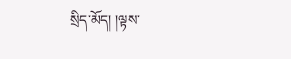སྲིད་མོད། །ལྟས་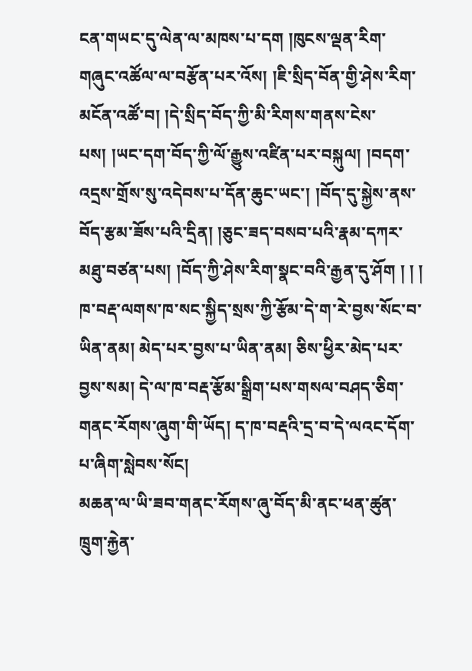ངན་གཡང་དུ་ལེན་ལ་མཁས་པ་དག །ཁུངས་ལྡན་རིག་གཞུང་འཚོལ་ལ་བརྩོན་པར་འོས། །ཇི་སྲིད་བོན་གྱི་ཤེས་རིག་མངོན་འཚོ་བ། །དེ་སྲིད་བོད་ཀྱི་མི་རིགས་གནས་ངེས་པས། །ཡང་དག་བོད་ཀྱི་ལོ་རྒྱུས་འཛིན་པར་བསྐུལ། །བདག་འདྲས་གྲོས་སུ་འདེབས་པ་དོན་ཆུང་ཡང་། །བོད་དུ་སྐྱེས་ནས་བོད་རྩམ་ཟོས་པའི་དྲིན། །ཅུང་ཟད་བསབ་པའི་རྣམ་དཀར་མཐུ་བཙན་པས། །བོད་ཀྱི་ཤེས་རིག་སྣང་བའི་རྒྱན་དུ་ཤོག ། ། །
ཁ་བརྡ་ལགས་ཁ་སང་སྐྱིད་སྲས་ཀྱི་རྩོམ་དེ་ག་རེ་བྱས་སོང་བ་ཡིན་ནམ། མེད་པར་བྱས་པ་ཡིན་ནམ། ཅིས་ཕྱིར་མེད་པར་བྱས་སམ། དེ་ལ་ཁ་བརྡ་རྩོམ་སྒྲིག་པས་གསལ་བཤད་ཅིག་གནང་རོགས་ཞུག་གི་ཡོད། ད་ཁ་བརྡའི་དྲ་བ་དེ་ལའང་དོག་པ་ཞིག་སླེབས་སོང།
མཆན་ལ་ཡི་ཟབ་གནང་རོགས་ཞུ་བོད་མི་ནང་ཕན་ཚུན་ཁྲུག་རྐྱེན་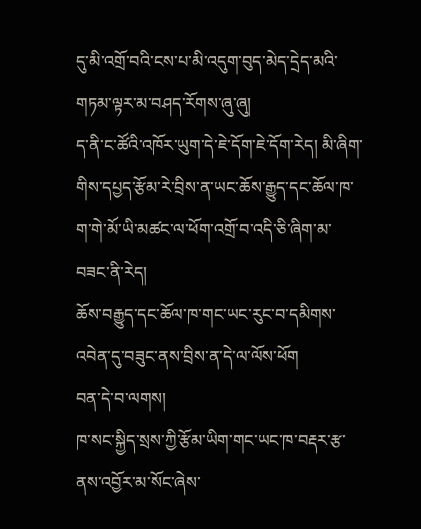དུ་མི་འགྲོ་བའི་ངས་པ་མི་འདུག་བུད་མེད་དྲེད་མའི་གཏམ་ལྟར་མ་བཤད་རོགས་ཞུ་ཞུ།
ད་ནི་ང་ཚོའི་འཁོར་ཡུག་དེ་ཇེ་དོག་ཇེ་དོག་རེད། མི་ཞིག་གིས་དཔྱད་རྩོམ་རེ་བྲིས་ན་ཡང་ཆོས་རྒྱུད་དང་ཆོལ་ཁ་ག་གེ་མོ་ཡི་མཚང་ལ་ཕོག་འགྲོ་བ་འདི་ཅི་ཞིག་མ་བཟང་ནི་རེད།
ཆོས་བརྒྱུད་དང་ཆོལ་ཁ་གང་ཡང་རུང་བ་དམིགས་འབེན་དུ་བཟུང་ནས་བྲིས་ན་དེ་ལ་ལོས་ཕོག
བན་དེ་བ་ལགས།
ཁ་སང་སྐྱིད་སྲས་ཀྱི་རྩོམ་ཡིག་གང་ཡང་ཁ་བརྡར་རྩ་ནས་འབྱོར་མ་སོང་ཞེས་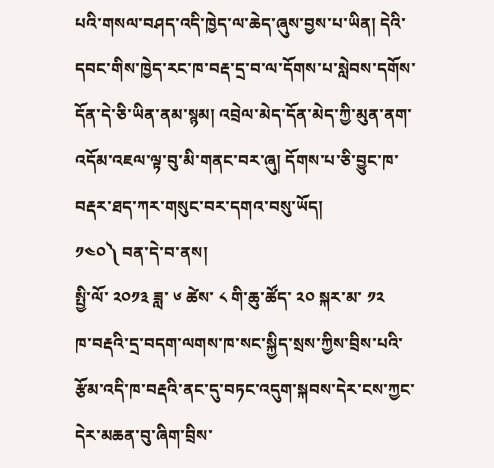པའི་གསལ་བཤད་འདི་ཁྱེད་ལ་ཆེད་ཞུས་བྱས་པ་ཡིན། དེའི་དབང་གིས་ཁྱེད་རང་ཁ་བརྡ་དྲ་བ་ལ་དོགས་པ་སླེབས་དགོས་དོན་དེ་ཅི་ཡིན་ནམ་སྙམ། འབྲེལ་མེད་དོན་མེད་ཀྱི་མུན་ནག་འདོམ་འཇལ་ལྟ་བུ་མི་གནང་བར་ཞུ། དོགས་པ་ཅི་བྱུང་ཁ་བརྡར་ཐད་ཀར་གསུང་བར་དགའ་བསུ་ཡོད།
༡༤༠༽ བན་དེ་བ་ནས།
སྤྱི་ལོ་ ༢༠༡༣ ཟླ་ ༦ ཚེས་ ༨ གི་ཆུ་ཚོད་ ༢༠ སྐར་མ་ ༡༢
ཁ་བརྡའི་དྲ་བདག་ལགས་ཁ་སང་སྐྱིད་སྲས་ཀྱིས་བྲིས་པའི་རྩོམ་འདི་ཁ་བརྡའི་ནང་དུ་བཏང་འདུག་སྐབས་དེར་ངས་ཀྱང་དེར་མཆན་བུ་ཞིག་བྲིས་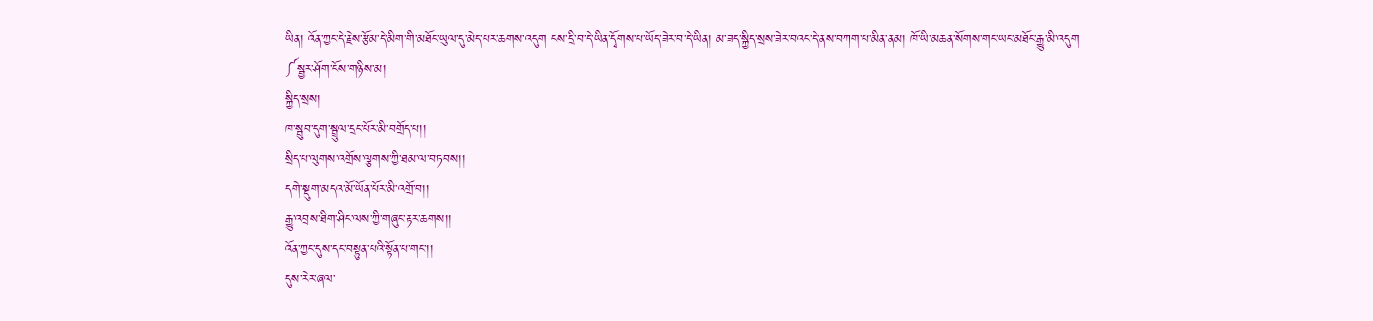ཡིན། འོན་ཀྱང་དེ་རྗེས་རྩོམ་དེ་མིག་གི་མཐོང་ཡུལ་དུ་མེད་པར་ཆགས་འདུག ངས་དྲི་བ་དེ་ཡིན་དྭོགས་པ་ཡོད་ཟེར་བ་དེ་ཡིན། མ་ཟད་སྐྱིད་སྲས་ཟེར་བའང་དེ་ནས་བཀག་པ་མིན་ནམ། ཁོ་ཡི་མཆན་སོགས་གང་ཡང་མཐོང་རྒྱུ་མི་འདུག
༼སྦྱར་ཤོག་ངོས་གཉིས་མ།
སྐྱིད་སྲས།
ཁ་སྦུབ་དུག་སྦྲུལ་དྲང་པོར་མི་བགྲོད་པ།།
སྲིད་པ་ལུགས་འགྲོས་ལྕགས་ཀྱི་ཐམ་ལ་བཏབས།།
དགེ་སྡུག་མདའ་མོ་ཡོན་པོར་མི་འགྲོ་བ།།
རྒྱུ་འབྲས་ཐིག་ཤིང་ལས་ཀྱི་གཞུང་རྟར་ཆགས།།
འོན་ཀྱང་དུས་དང་བསྟུན་པའི་སྟོན་པ་གང་།།
དུས་རེར་ཞལ་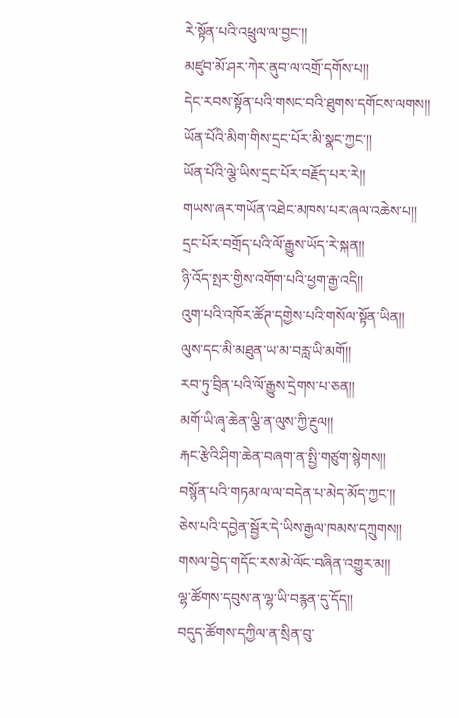རེ་སྟོན་པའི་འཕྲུལ་ལ་བྱང་།།
མཛུབ་མོ་ཤར་ཀེར་ནུབ་ལ་འགྲོ་དགོས་པ།།
དེང་རབས་སྟོན་པའི་གསང་བའི་ཐུགས་དགོངས་ལགས།།
ཡོན་པོའི་མིག་གིས་དྲང་པོར་མི་སྣང་ཀྱང་།།
ཡོན་པོའི་ལྕེ་ཡིས་དྲང་པོར་བརྗོད་པར་རེ།།
གཡས་ཞར་གཡོན་འཐེང་མཁས་པར་ཞལ་འཆེས་པ།།
དྲང་པོར་བགྲོད་པའི་ལོ་རྒྱུས་ཡོད་རེ་སྐན།།
ཉི་འོད་སྤར་གྱིས་འགོག་པའི་ཕྱག་རྒྱ་འདི།།
འུག་པའི་འཁོར་ཚོཊ་དགྱེས་པའི་གསོལ་སྟོན་ཡིན།།
ལུས་དང་མི་མཐུན་ཡ་མ་བརླ་ཡི་མགོ།།
རབ་ཏུ་བྲིན་པའི་ལོ་རྒྱུས་དྲེགས་པ་ཅན།།
མགོ་ཡི་ཞྭ་ཆེན་ལྕི་ན་ལུས་ཀྱི་རྔུལ།།
རྐང་རྩེའི་ཤིག་ཆེན་བཞག་ན་སྤྱི་གཙུག་སྙེགས།།
བསྙོན་པའི་གཏམ་ལ་ལ་བདེན་པ་མེད་མོད་ཀྱང་།།
ཅེས་པའི་དབྱེན་སྦྱོར་དེ་ཡིས་རྒྱལ་ཁམས་དཀྲུགས།།
གསལ་བྱེད་གདོང་རས་མེ་ལོང་བཞིན་འགྱུར་མ།།
ལྷ་ཚོགས་དབུས་ན་ལྷ་ཡི་བརྙན་དུ་དོད།།
བདུད་ཚོགས་དཀྱིལ་ན་སྲིན་བུ་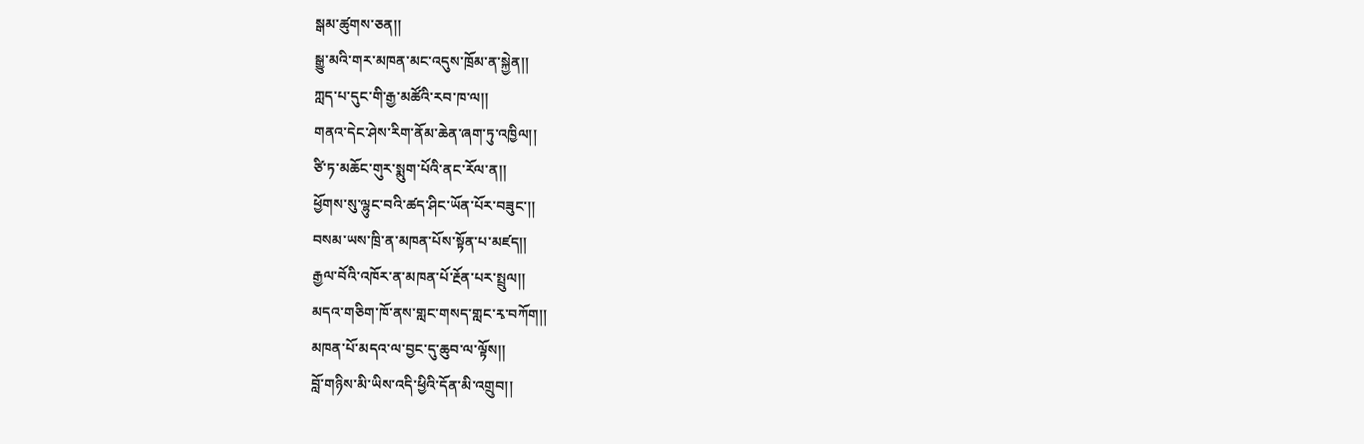སྒམ་ཚུགས་ཅན།།
སྒྱུ་མའི་གར་མཁན་མང་འདུས་ཁྲོམ་ན་སྐྱེན།།
ཀླད་པ་དུང་གི་རྒྱ་མཚོའི་རབ་ཁ་ལ།།
གནའ་དེང་ཤེས་རིག་ནོམ་ཆེན་ཞག་ཏུ་འཁྱིལ།།
ཙི་ཏ་མཆོང་གུར་སྨུག་པོའི་ནང་རོལ་ན།།
ཕྱོགས་སུ་ལྷུང་བའི་ཚད་ཤིང་ཡོན་པོར་བཟུང་།།
བསམ་ཡས་ཁྲི་ན་མཁན་པོས་སྟོན་པ་མཛད།།
རྒྱལ་བོའི་འཁོར་ན་མཁན་པོ་རྔོན་པར་སྤྲུལ།།
མདའ་གཅིག་ཁོ་ནས་གླང་གསད་གླང་རྭ་བཀོག།།
མཁན་པོ་མདའ་ལ་བྱང་དུ་ཆུབ་ལ་ལྟོས།།
བློ་གཉིས་མི་ཡིས་འདི་ཕྱིའི་དོན་མི་འགྲུབ།།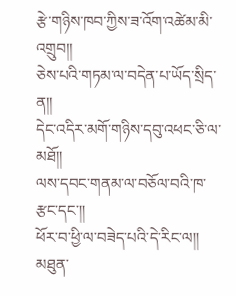རྩེ་གཉིས་ཁབ་ཀྱིས་ཟ་འོག་འཚེམ་མི་འགྲུབ།།
ཅེས་པའི་གཏམ་ལ་བདེན་པ་ཡོད་སྲིད་ན།།
དེང་འདིར་མགོ་གཉིས་དབུ་འཕང་ཅི་ལ་མཐོ།།
ལས་དབང་གནམ་ལ་བཅོལ་བའི་ཁ་རྩང་དང་།།
ཕོར་བ་ཕྱི་ལ་བཟེད་པའི་དེ་རིང་ལ།།
མཐུན་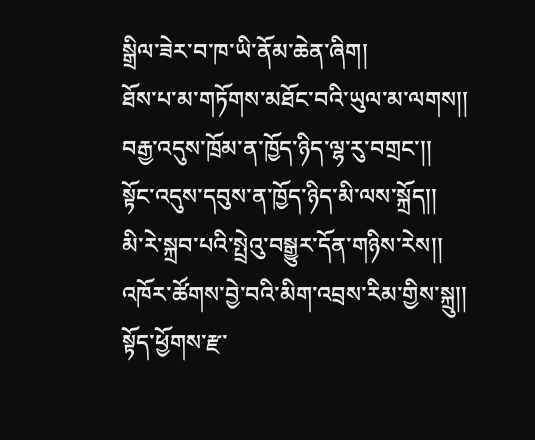སྒྲིལ་ཟེར་བ་ཁ་ཡི་ནོམ་ཆེན་ཞིག།
ཐོས་པ་མ་གཏོགས་མཐོང་བའི་ཡུལ་མ་ལགས།།
བརྒྱ་འདུས་ཁྲོམ་ན་ཁྱོད་ཉིད་ལྷ་རུ་བགྲང་།།
སྟོང་འདུས་དབུས་ན་ཁྱོད་ཉིད་མི་ལས་སྐྲོད།།
མི་རེ་སྐྲབ་པའི་སྤྲེའུ་བསྒྱུར་དོན་གཉིས་རེས།།
འཁོར་ཚོགས་བྱེ་བའི་མིག་འབྲས་རིམ་གྱིས་སྐྲུ།།
སྟོད་ཕྱོགས་རྫ་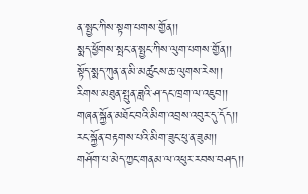ན་སྤྱང་ཀིས་སྟག་པགས་གྱོན།།
སྨད་ཕྱོགས་སྤང་ན་སྤྱང་ཀིས་ལུག་པགས་གྱོན།།
སྟོད་སྨད་ཀུན་ན་མི་མཚུངས་ཆ་ལུགས་རེས།།
རིགས་མཐུན་སྤུན་ཟླའི་ཤ་དང་ཁྲག་ལ་འཇུབ།།
གཞན་སྐྱོན་མཐོང་བའི་མིག་འབྲས་འབུར་དུ་དོད།།
རང་སྐྱོན་བརྟགས་པའི་མིག་ཟུང་ཕུ་ན་ཟུམ།།
གཤོག་པ་མེད་ཀྱང་གནམ་ལ་འཕུར་རབས་བཤད།།